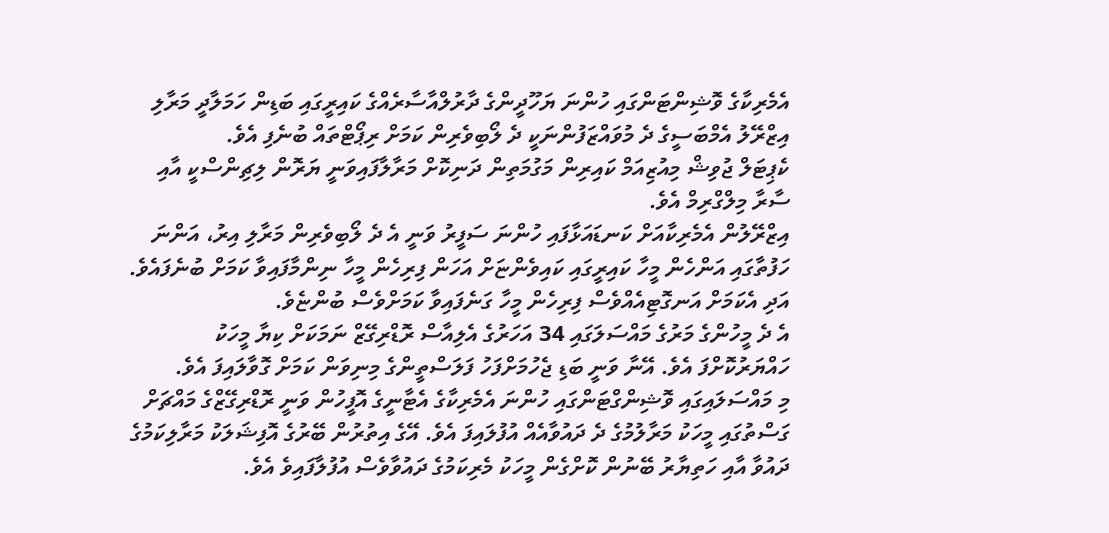އެމެރިކާގެ ވޮޝިންޓަންގައި ހުންނަ ޔަހޫދީންގެ ދާރުލްއާސާރެއްގެ ކައިރީގައި ބަޑިން ހަމަލާދީ މަރާލި އިޒްރޭލު އެމްބަސީގެ ދެ މުވައްޒަފުންނަކީ ދެ ލޯބިވެރިން ކަމަށް ރިޕޯޓްތައް ބުނެފި އެވެ.
ކެޕިޓަލް ޖުވިޝް މިއުޒިއަމް ކައިރިން މަގުމަތިން ދަނިކޮށް މަރާލާފައިވަނީ ޔަރޮން ލިޗިންސްކީ އާއި ސާރާ މިލްގްރިމް އެވެ.
އިޒްރޭލުން އެމެރިކާއަށް ކަނޑައަޅާފައި ހުންނަ ސަފީރު ވަނީ އެ ދެ ލޯބިވެރިން މަރާލި އިރު، އަންނަ ހަފުތާގައި އަންހެން މީހާ ކައިރީގައި ކައިވެންޏަށް އަހަން ފިރިހެން މީހާ ނިންމާފައިވާ ކަމަށް ބުނެފައެވެ. އަދި އެކަމަށް އަނގޮޓިއެއްވެސް ފިރިހެން މީހާ ގަނެފައިވާ ކަމަށްވެސް ބުންޏެވެ.
އެ ދެ މީހުންގެ މަރުގެ މައްސަލަގައި 34 އަހަރުގެ އެލިއާސް ރޮޑްރިގޭޒް ނަމަކަށް ކިޔާ މީހަކު ހައްޔަރުކޮށްފަ އެވެ. އޭނާ ވަނީ ބަޑި ޖެހުމަށްފަހު ފަލަސްތީންގެ މިނިވަން ކަމަށް ގޮވާލައިފަ އެވެ.
މި މައްސަލައިގައި ވޮޝިންގްޓަންގައި ހުންނަ އެމެރިކާގެ އެޓާނީގެ އޮފީހުން ވަނީ ރޮޑްރިގޭޒްގެ މައްޗަށް ގަސްތުގައި މީހަކު މަރާލުމުގެ ދެ ދައުވާއެއް އުފުލައިފަ އެވެ. އޭގެ އިތުރުން ބޭރުގެ އޮފިޝަލަކު މަރާލިކަމުގެ ދައުވާ އާއި ހަތިޔާރު ބޭނުން ކޮށްގެން މީހަކު މެރިކަމުގެ ދައުވާވެސް އުފުލާފައިވެ އެވެ.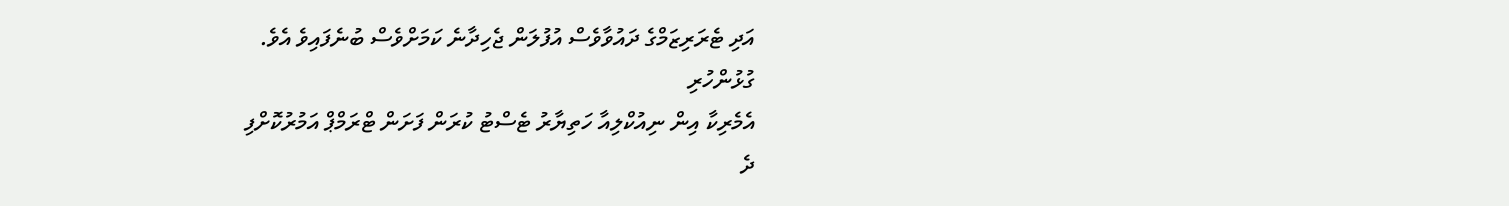އަދި ޓެރަރިޒަމްގެ ދައުވާވެސް އުފުލަން ޖެހިދާނެ ކަމަށްވެސް ބުނެފައިވެ އެވެ.
ގުޅުންހުރި
އެމެރިކާ އިން ނިއުކްލިއާ ހަތިޔާރު ޓެސްޓު ކުރަން ފަށަން ޓްރަމްޕް އަމުރުކޮށްފި
ދެ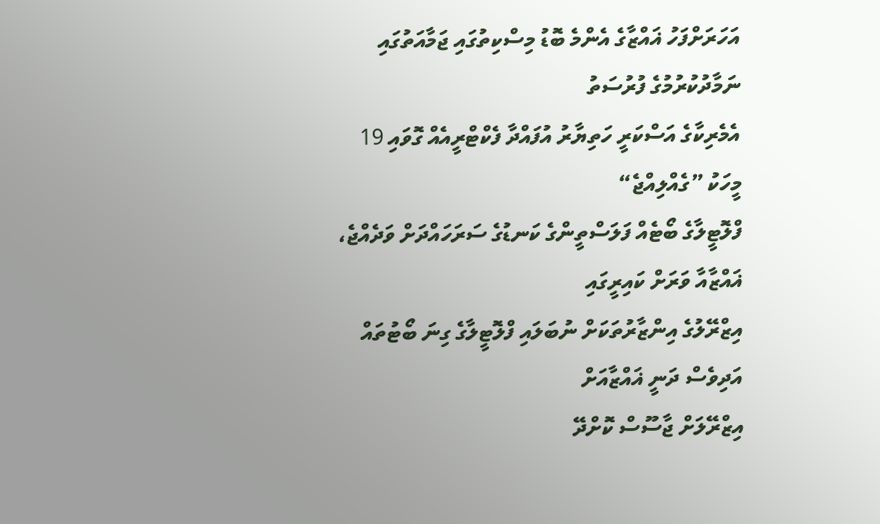އަހަރަށްފަހު ޣައްޒާގެ އެންމެ ބޮޑު މިސްކިތުގައި ޖަމާއަތުގައި ނަމާދުކުރުމުގެ ފުރުސަތު
އެމެރިކާގެ އަސްކަރީ ހަތިޔާރު އުފައްދާ ފެކްޓްރީއެއް ގޮވައި 19 މީހަކު ”ގެއްލިއްޖެ“
ފްލޮޓީލާގެ ބޯޓެއް ފަލަސްތީންގެ ކަނޑުގެ ސަރަހައްދަށް ވަދެއްޖެ، ޣައްޒާއާ ވަރަށް ކައިރީގައި
އިޒްރޭލުގެ އިންޒާރުތަކަށް ނުބަލައި ފްލޮޓީލާގެ ގިނަ ބޯޓުތައް އަދިވެސް ދަނީ ޣައްޒާއަށް
އިޒްރޭލަށް ޖާސޫސް ކޮށްދޭ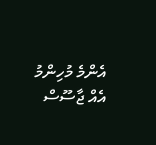އެންމެ މުހިންމު އެއް ޖާސޫސް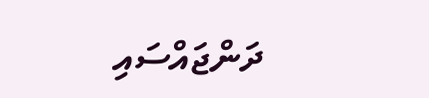ދަންޖައްސައި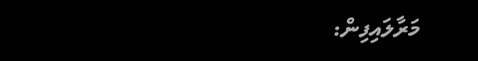މަރާލައިފިން: